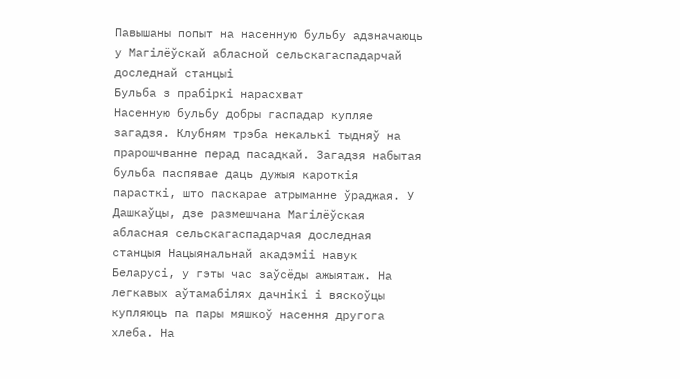Павышаны попыт на насенную бульбу адзначаюць у Магілёўскай абласной сельскагаспадарчай доследнай станцыі
Бульба з прабіркі нарасхват
Насенную бульбу добры гаспадар купляе загадзя. Клубням трэба некалькі тыдняў на прарошчванне перад пасадкай. Загадзя набытая бульба паспявае даць дужыя кароткія парасткі, што паскарае атрыманне ўраджая. У Дашкаўцы, дзе размешчана Магілёўская абласная сельскагаспадарчая доследная станцыя Нацыянальнай акадэміі навук Беларусі, у гэты час заўсёды ажыятаж. На легкавых аўтамабілях дачнікі і вяскоўцы купляюць па пары мяшкоў насення другога хлеба. На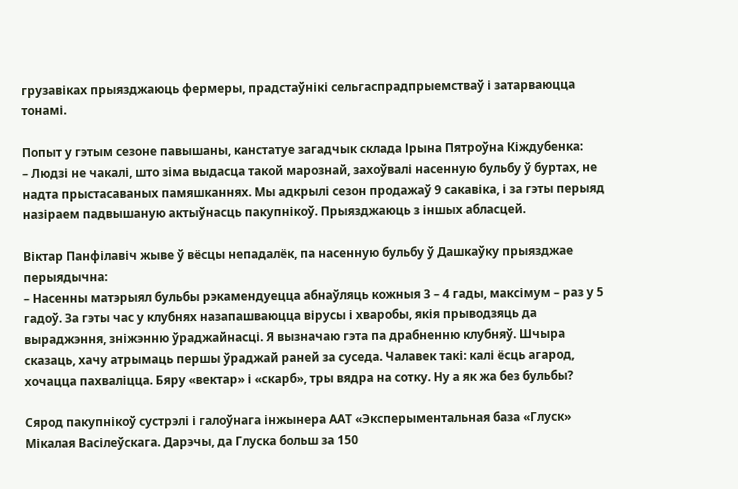грузавіках прыязджаюць фермеры, прадстаўнікі сельгаспрадпрыемстваў і затарваюцца тонамі.

Попыт у гэтым сезоне павышаны, канстатуе загадчык склада Ірына Пятроўна Кіждубенка:
– Людзі не чакалі, што зіма выдасца такой марознай, захоўвалі насенную бульбу ў буртах, не надта прыстасаваных памяшканнях. Мы адкрылі сезон продажаў 9 сакавіка, і за гэты перыяд назіраем падвышаную актыўнасць пакупнікоў. Прыязджаюць з іншых абласцей.

Віктар Панфілавіч жыве ў вёсцы непадалёк, па насенную бульбу ў Дашкаўку прыязджае перыядычна:
– Насенны матэрыял бульбы рэкамендуецца абнаўляць кожныя 3 – 4 гады, максімум – раз у 5 гадоў. За гэты час у клубнях назапашваюцца вірусы і хваробы, якія прыводзяць да выраджэння, зніжэнню ўраджайнасці. Я вызначаю гэта па драбненню клубняў. Шчыра сказаць, хачу атрымаць першы ўраджай раней за суседа. Чалавек такі: калі ёсць агарод, хочацца пахваліцца. Бяру «вектар» і «скарб», тры вядра на сотку. Ну а як жа без бульбы?

Сярод пакупнікоў сустрэлі і галоўнага інжынера ААТ «Эксперыментальная база «Глуск» Мікалая Васілеўскага. Дарэчы, да Глуска больш за 150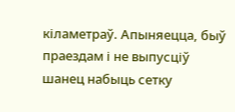кіламетраў. Апыняецца, быў праездам і не выпусціў шанец набыць сетку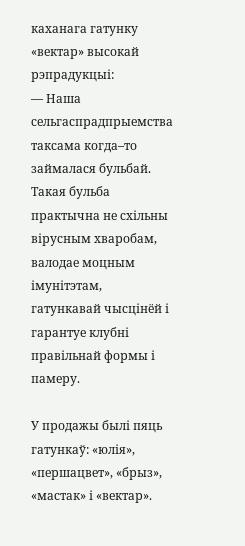каханага гатунку «вектар» высокай рэпрадукцыі:
— Наша сельгаспрадпрыемства таксама когда–то займалася бульбай. Такая бульба практычна не схільны вірусным хваробам, валодае моцным імунітэтам, гатункавай чысцінёй і гарантуе клубні правільнай формы і памеру.

У продажы былі пяць гатункаў: «юлія», «першацвет», «брыз», «мастак» і «вектар».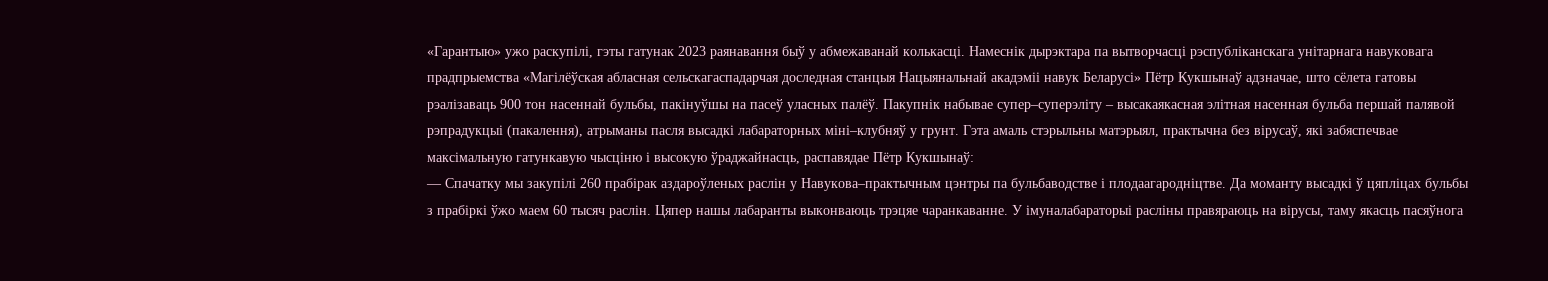«Гарантыю» ужо раскупілі, гэты гатунак 2023 раянавання быў у абмежаванай колькасці. Намеснік дырэктара па вытворчасці рэспубліканскага унітарнага навуковага прадпрыемства «Магілёўская абласная сельскагаспадарчая доследная станцыя Нацыянальнай акадэміі навук Беларусі» Пётр Кукшынаў адзначае, што сёлета гатовы рэалізаваць 900 тон насеннай бульбы, пакінуўшы на пасеў уласных палёў. Пакупнік набывае супер–суперэліту – высакаякасная элітная насенная бульба першай палявой рэпрадукцыі (пакалення), атрыманы пасля высадкі лабараторных міні–клубняў у грунт. Гэта амаль стэрыльны матэрыял, практычна без вірусаў, які забяспечвае максімальную гатункавую чысціню і высокую ўраджайнасць, распавядае Пётр Кукшынаў:
— Спачатку мы закупілі 260 прабірак аздароўленых раслін у Навукова–практычным цэнтры па бульбаводстве і плодаагародніцтве. Да моманту высадкі ў цяпліцах бульбы з прабіркі ўжо маем 60 тысяч раслін. Цяпер нашы лабаранты выконваюць трэцяе чаранкаванне. У імуналабараторыі расліны правяраюць на вірусы, таму якасць пасяўнога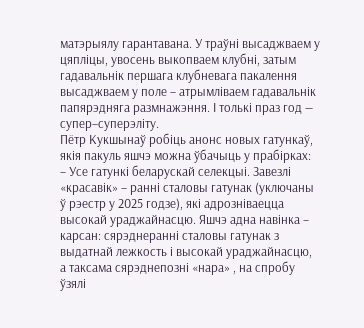матэрыялу гарантавана. У траўні высаджваем у цяпліцы, увосень выкопваем клубні, затым гадавальнік першага клубневага пакалення высаджваем у поле – атрымліваем гадавальнік папярэдняга размнажэння. І толькі праз год — супер–суперэліту.
Пётр Кукшынаў робіць анонс новых гатункаў, якія пакуль яшчэ можна ўбачыць у прабірках:
– Усе гатункі беларускай селекцыі. Завезлі «красавік» – ранні сталовы гатунак (уключаны ў рэестр у 2025 годзе), які адрозніваецца высокай ураджайнасцю. Яшчэ адна навінка – карсан: сярэднеранні сталовы гатунак з выдатнай лежкость і высокай ураджайнасцю, а таксама сярэднепозні «нара» , на спробу ўзялі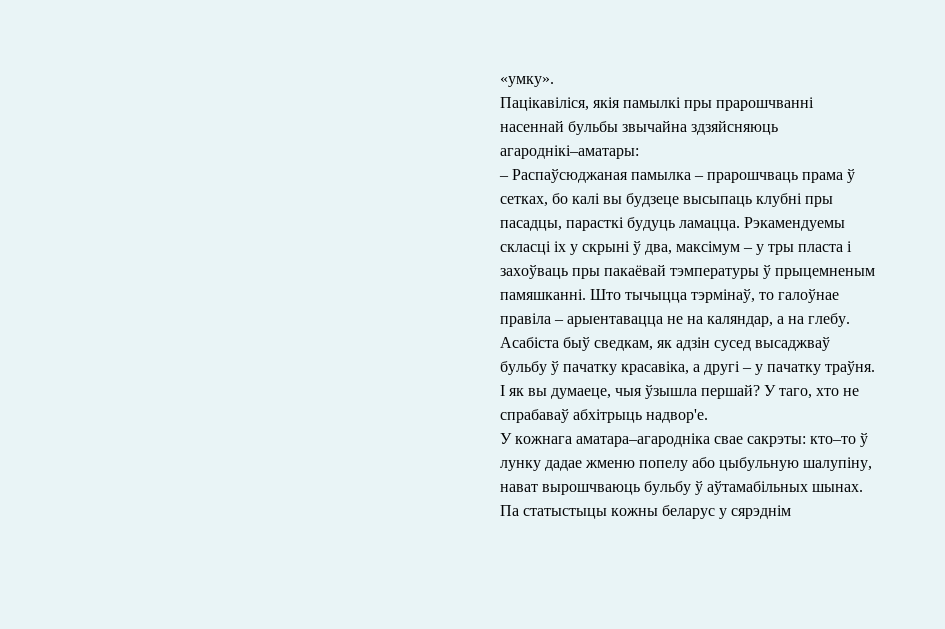«умку».
Пацікавіліся, якія памылкі пры прарошчванні насеннай бульбы звычайна здзяйсняюць агароднікі–аматары:
– Распаўсюджаная памылка – прарошчваць прама ў сетках, бо калі вы будзеце высыпаць клубні пры пасадцы, парасткі будуць ламацца. Рэкамендуемы скласці іх у скрыні ў два, максімум – у тры пласта і захоўваць пры пакаёвай тэмпературы ў прыцемненым памяшканні. Што тычыцца тэрмінаў, то галоўнае правіла – арыентавацца не на каляндар, а на глебу. Асабіста быў сведкам, як адзін сусед высаджваў бульбу ў пачатку красавіка, а другі – у пачатку траўня. І як вы думаеце, чыя ўзышла першай? У таго, хто не спрабаваў абхітрыць надвор'е.
У кожнага аматара–агародніка свае сакрэты: кто–то ў лунку дадае жменю попелу або цыбульную шалупіну, нават вырошчваюць бульбу ў аўтамабільных шынах. Па статыстыцы кожны беларус у сярэднім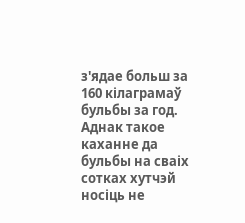з'ядае больш за 160 кілаграмаў бульбы за год. Аднак такое каханне да бульбы на сваіх сотках хутчэй носіць не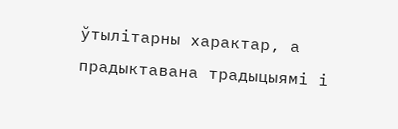ўтылітарны характар, а прадыктавана традыцыямі і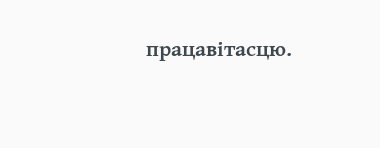працавітасцю.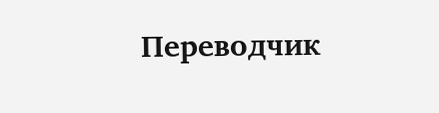Переводчик